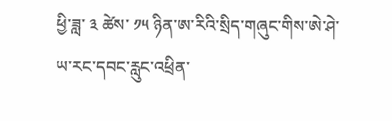ཕྱི་ཟླ་ ༣ ཚེས་ ༡༥ ཉིན་ཨ་རིའི་སྲིད་གཞུང་གིས་ཨེ་ཤེ་ཡ་རང་དབང་རླུང་འཕྲིན་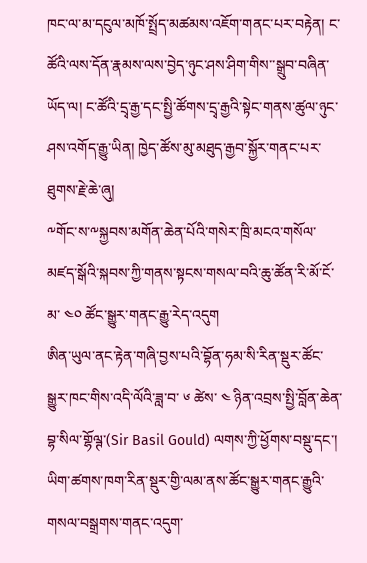ཁང་ལ་མ་དངུལ་མཁོ་སྤྲོད་མཚམས་འཇོག་གནང་པར་བརྟེན། ང་ཚོའི་ལས་དོན་རྣམས་ལས་བྱེད་ཉུང་ཤས་ཤིག་གིས་་སྒྲུབ་བཞིན་ཡོད་ལ། ང་ཚོའི་དྲྭ་རྒྱ་དང་སྤྱི་ཚོགས་དྲྭ་རྒྱའི་སྟེང་གནས་ཚུལ་ཉུང་ཤས་འགོད་རྒྱུ་ཡིན། ཁྱེད་ཚོས་མུ་མཐུད་རྒྱབ་སྐྱོར་གནང་པར་ཐུགས་རྗེ་ཆེ་ཞུ།
༸གོང་ས་༸སྐྱབས་མགོན་ཆེན་པོའི་གསེར་ཁྲི་མངའ་གསོལ་མཛད་སྒོའི་སྐབས་ཀྱི་གནས་སྟངས་གསལ་བའི་ཆུ་ཚོན་རི་མོ་ངོ་མ་ ༤༠ ཚོང་སྒྱུར་གནང་རྒྱུ་རེད་འདུག
ཨིན་ཡུལ་ནང་རྟེན་གཞི་བྱས་པའི་བྷོན་ཧམ་སི་རིན་སྡུར་ཚོང་སྒྱུར་ཁང་གིས་འདི་ལོའི་ཟླ་བ་ ༦ ཚེས་ ༤ ཉིན་འབྲས་སྤྱི་བློན་ཆེན་བྷ་སིལ་གྷོལྚ་(Sir Basil Gould) ལགས་ཀྱི་ཕྱོགས་བསྡུ་དང་། ཡིག་ཚགས་ཁག་རིན་སྡུར་གྱི་ལམ་ནས་ཚོང་སྒྱུར་གནང་རྒྱུའི་གསལ་བསྒྲགས་གནང་འདུག་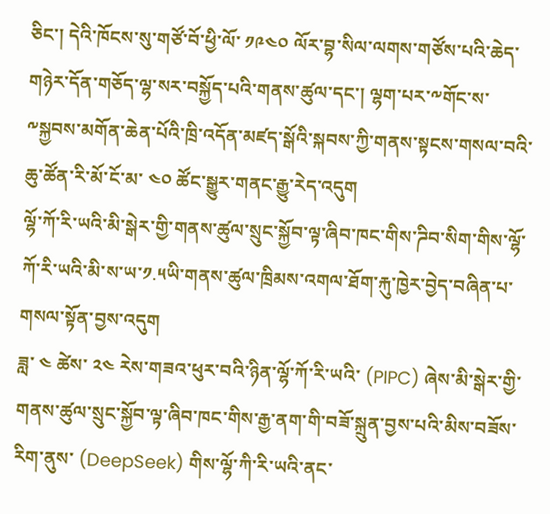ཅིང་། དེའི་ཁོངས་སུ་གཙོ་བོ་ཕྱི་ལོ་ ༡༩༤༠ ལོར་བྷ་སིལ་ལགས་གཙོས་པའི་ཆེད་གཉེར་དོན་གཅོད་ལྷ་སར་བསྐྱོད་པའི་གནས་ཚུལ་དང་། ལྷག་པར་༸གོང་ས་༸སྐྱབས་མགོན་ཆེན་པོའི་ཁྲི་འདོན་མཛད་སྒོའི་སྐབས་ཀྱི་གནས་སྟངས་གསལ་བའི་ཆུ་ཚོན་རི་མོ་ངོ་མ་ ༤༠ ཚོང་སྒྱུར་གནང་རྒྱུ་རེད་འདུག
ལྷོ་ཀོ་རི་ཡའི་མི་སྒེར་གྱི་གནས་ཚུལ་སྲུང་སྐྱོབ་ལྟ་ཞིབ་ཁང་གིས་ཌིབ་སིག་གིས་ལྷོ་ཀོ་རི་ཡའི་མི་ས་ཡ་༡.༥ཡི་གནས་ཚུལ་ཁྲིམས་འགལ་ཐོག་རྐུ་ཁྱེར་བྱེད་བཞིན་པ་གསལ་སྟོན་བྱས་འདུག
ཟླ་ ༤ ཚེས་ ༢༤ རེས་གཟའ་ཕུར་བའི་ཉིན་ལྷོ་ཀོ་རི་ཡའི་ (PIPC) ཞེས་མི་སྒེར་གྱི་གནས་ཚུལ་སྲུང་སྐྱོབ་ལྟ་ཞིབ་ཁང་གིས་རྒྱ་ནག་གི་བཟོ་སྐྲུན་བྱས་པའི་མིས་བཟོས་རིག་ནུས་ (DeepSeek) གིས་ལྷོ་ཀི་རི་ཡའི་ནང་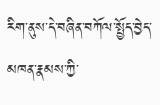རིག་ནུས་དེ་བཞིན་བཀོལ་སྤྱོད་བྱེད་མཁན་རྣམས་ཀྱི་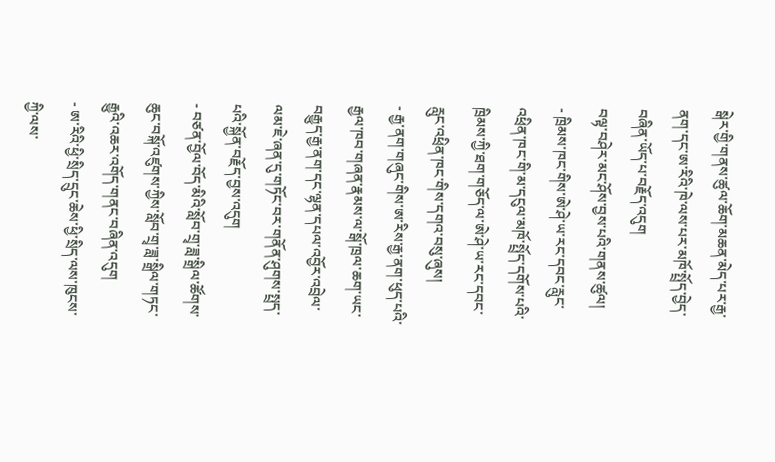སྒེར་གྱི་གནས་ཚུལ་ཆོག་མཆན་མེད་པར་རྒྱ་ནག་དང་ཨ་རིའི་ཁེ་ལས་པར་མཁོ་སྤྲོད་བྱེད་བཞིན་ཡོད་པ་བརྗོད་འདུག
བལྟ་བཤེར་མང་ཤོས་བྱས་པའི་གནས་ཚུལ།
- ཁྲིམས་ཁང་གིས་ཨེ་ཤེ་ཡ་རང་དབང་རླུང་འཕྲིན་ཁང་གི་མ་དངུལ་མཁོ་སྤྲོད་དགོས་པའི་ཁྲིམས་ཀྱི་ཐག་གཅོད་ལ་ཨེ་ཤེ་ཡ་རང་དབང་རླུང་འཕྲིན་ཁང་གིས་དགའ་བསུ་ཞུས།
- རྒྱ་ནག་གཞུང་གིས་ཨ་རིས་རྒྱ་ནག་ཕུད་པའི་རྒྱལ་ཁབ་གཞན་རྣམས་ལ་སྒོ་ཁྲལ་ཆག་ཡང་བརྒྱུད་རྒྱ་ནག་དང་ལྷན་དཔལ་འབྱོར་འབྲེལ་ལམ་ཇེ་ཞན་དུ་གཏོང་བར་གནོན་ཤུགས་སྤྲད་པའི་སྐྱོན་བརྗོད་བྱས་འདུག
- བཙན་བྱོལ་བོད་མིའི་སློབ་གྲྭ་ཟླ་སྒྲིལ་ཚོགས་ཆུང་བསྐོ་འཛུགས་ཀྱིས་སློབ་གྲྭ་ཟླ་སྒྲིལ་གཏང་རྒྱུའི་འཆར་འགོད་གནང་བཞིན་འདུག
- ཨ་རིའི་ཕྱི་སྲིད་དྲུང་ཆེས་ཕྱི་སྲིད་ལས་ཁུངས་ཀྱི་ལས་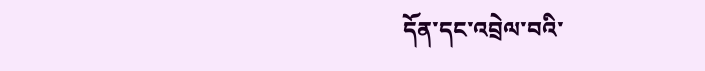དོན་དང་འབྲེལ་བའི་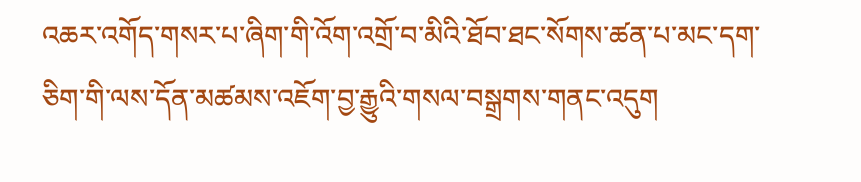འཆར་འགོད་གསར་པ་ཞིག་གི་འོག་འགྲོ་བ་མིའི་ཐོབ་ཐང་སོགས་ཚན་པ་མང་དག་ཅིག་གི་ལས་དོན་མཚམས་འཇོག་བྱ་རྒྱུའི་གསལ་བསྒྲགས་གནང་འདུག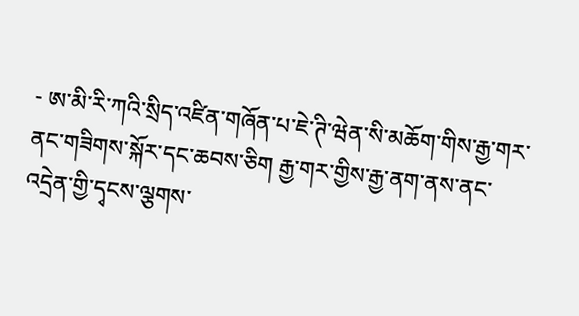- ཨ་མི་རི་ཀའི་སྲིད་འཛིན་གཞོན་པ་ཇེ་ཊི་ཝེན་སི་མཆོག་གིས་རྒྱ་གར་ནང་གཟིགས་སྐོར་དང་ཆབས་ཅིག རྒྱ་གར་གྱིས་རྒྱ་ནག་ནས་ནང་འདྲེན་གྱི་དྭངས་ལྕགས་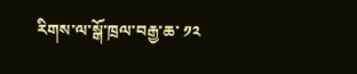རིགས་ལ་སྒོ་ཁྲལ་བརྒྱ་ཆ་ ༡༢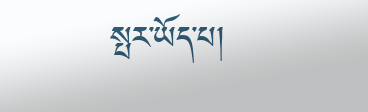སྤར་ཡོད་པ།